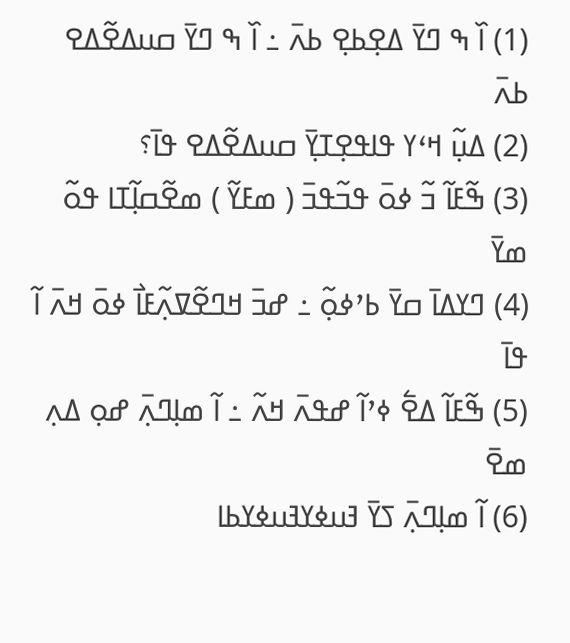(1) ߊ߰ ߒ ߣߌ߫ ߡߐ߲ߕߐ߲ ߕߍ߫ ߸ ߊ߰ ߒ ߣߌ߫ ߛߎߡߐ߬ߡߐ ߕߍ߫
(2) ߡߎ߲߬ ߞߵߌ ߟߊߟߐ߲ߠߌ߲߫ ߛߎߡߐ߬ߡߐ ߟߊ߫؟
(3) ߒ߬ߓߊ߬ ߏ߬ ߦߋ߫ ߟߏ߬ߟߏ߫ ( ߘߓߌ߬ ) ߘߐ߬ߛߊ߲߬ߠߊ ߟߋ߬ ߘߌ߫
(4) ߣߌߡߊ߫ ߛߌ߫ ߕߴߦߋ߲߬ ߸ ߝߏ߫ ߞߣߐ߬ߜߍ߲߬ߓߊ߯ ߦߋ߫ ߞߍ߫ ߊ߬ ߟߊ߫
(5) ߒ߬ߓߊ߬ ߡߐ߱ ߦߴߊ߬ ߝߟߍ߫ ߞߍ߬ ߸ ߊ߬ ߘߊ߲ߣߍ߲߫ ߝߋ߲ ߡߍ߲ ߘߐ߫
(6) ߊ߬ ߘߊ߲ߣߍ߲߫ ߖߌ߫ ߔߎߦߌߔߎߦߌߕߊ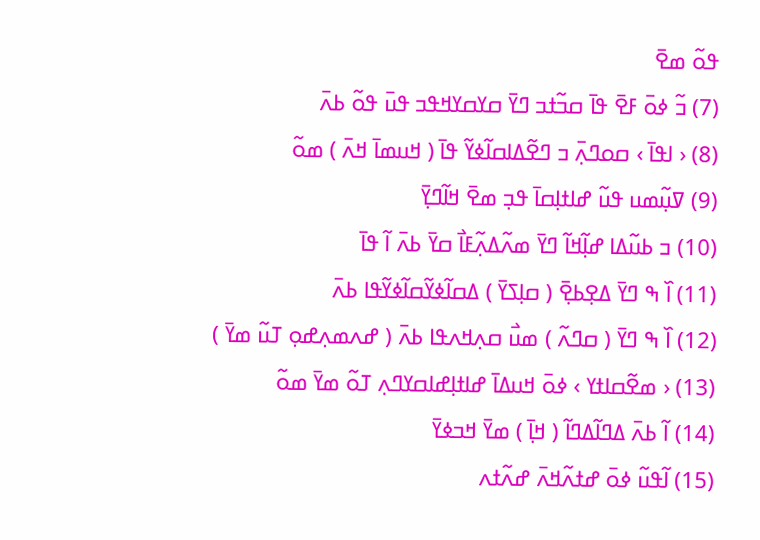ߟߋ߬ ߘߐ߫
(7) ߏ߬ ߦߋ߫ ߓߐ߫ ߟߊ߫ ߛߏ߬ߙߏ ߣߌ߫ ߛߌߛߌߞߟߏ ߟߎ߫ ߟߋ߬ ߕߍ߫
(8) ‹ ߊߟߊ߫ › ߛߋߣߍ߲߫ ߏ ߣߐ߬ߡߊߛߊ߬ߦߌ߬ ߟߊ߫ ( ߞߎߘߊ߫ ߞߍ߫ ) ߘߋ߬
(9) ߜߎ߲߬ߘߎ ߟߎ߬ ߝߊߙߊ߲ߛߊ߫ ߟߏ߲ ߘߐ߫ ߞߊ߬ߣߌ߲߫
(10) ߏ ߕߎ߬ߡߊ ߝߊ߲߬ߞߊ߬ ߣߌ߫ ߘߍ߬ߡߍ߲߬ߓߊ߯ ߛߌ߫ ߕߍ߫ ߊ߬ ߟߊ߫
(11) ߊ߰ ߒ ߣߌ߫ ߡߐ߲ߕߐ߲߫ ( ߛߊ߲ߖߌ߫ ) ߡߛߊ߬ߦߌ߬ߛߊ߬ߦߌ߬ߟߊ ߕߍ߫
(12) ߊ߰ ߒ ߣߌ߫ ( ߛߣߍ߬ ) ߘߎ߯ ߛߍ߲ߞߍߟߊ ߕߍ߫ ( ߝߍߘߍ߲ߝߋ߲ ߠߎ߬ ߘߌ߫ )
(13) ‹ ߘߐ߬ߛߊߙߌ › ߦߋ߫ ߞߎߡߊ߫ ߝߊߙߊ߲ߝߊߛߌߣߍ߲ ߠߋ߬ ߘߌ߫ ߘߋ߬
(14) ߊ߬ ߕߍ߫ ߡߣߊ߬ߡߣߊ߬ ( ߞߊ߲߫ ) ߘߌ߫ ߞߏߦߌ߫
(15) ߊ߬ߟߎ߬ ߦߋ߫ ߝߙߍ߬ߞߍ߫ ߝߍ߬ߙߍ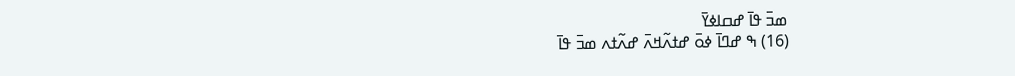ߘߏ߫ ߟߊ߫ ߝߛߊߦߌ߫
(16) ߒ ߝߣߊ߫ ߦߋ߫ ߝߙߍ߬ߞߍ߫ ߝߍ߬ߙߍ ߘߏ߫ ߟߊ߫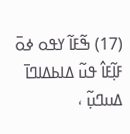(17) ߒ߬ߓߊ߬ ߌߟߋ ߦߋ߫ ߓߊ߲߬ߓߊ߮ ߟߎ߬ ߡߊߕߡߊߣߊ߫ ߡߎߣߎ߲߬ ،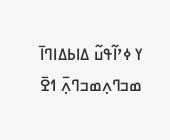ߌ ߦߴߊ߬ߟߎ߬ ߡߊߕߡߊߣߊ߫ ߘߏߣߍ߲ߘߏߣߍ߲߫ ߗߐ߫